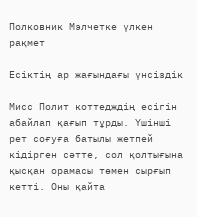Полковник Мэлчетке үлкен рақмет

Есіктің ар жағындағы үнсіздік

Мисс Полит коттедждің есігін абайлап қағып тұрды. Үшінші рет соғуға батылы жетпей кідірген сәтте, сол қолтығына қысқан орамасы төмен сырғып кетті. Оны қайта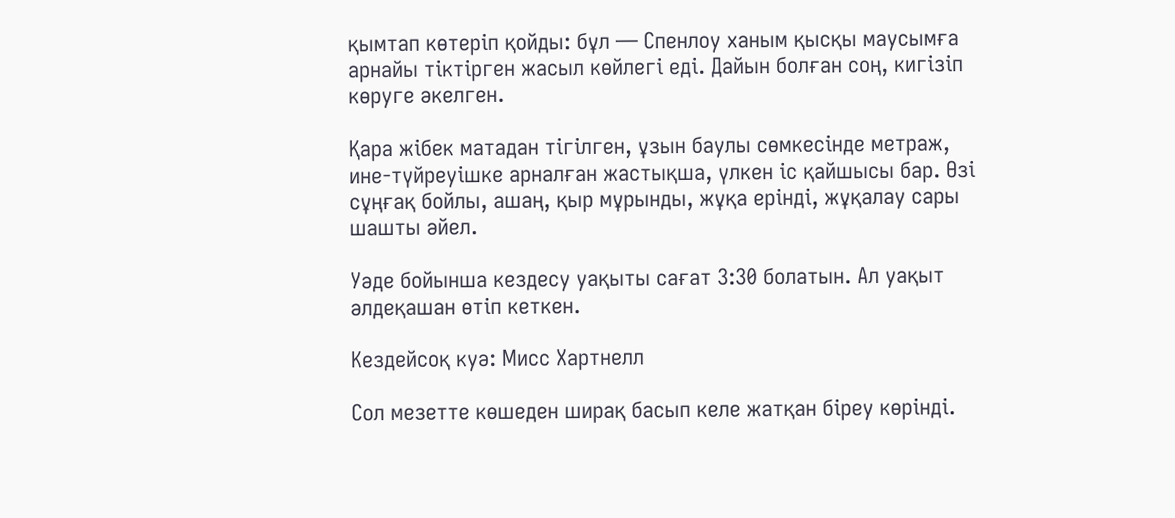қымтап көтеріп қойды: бұл — Спенлоу ханым қысқы маусымға арнайы тіктірген жасыл көйлегі еді. Дайын болған соң, кигізіп көруге әкелген.

Қара жібек матадан тігілген, ұзын баулы сөмкесінде метраж, ине-түйреуішке арналған жастықша, үлкен іс қайшысы бар. Өзі сұңғақ бойлы, ашаң, қыр мұрынды, жұқа ерінді, жұқалау сары шашты әйел.

Уәде бойынша кездесу уақыты сағат 3:30 болатын. Ал уақыт әлдеқашан өтіп кеткен.

Кездейсоқ куә: Мисс Хартнелл

Сол мезетте көшеден ширақ басып келе жатқан біреу көрінді.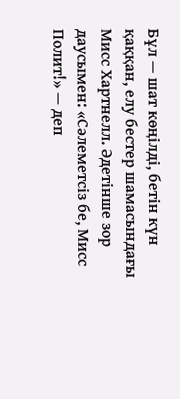Бұл — шат көңілді, бетін күн қаққан, елу бестер шамасындағы Мисс Хартнелл. Әдетінше зор даусымен: «Сәлеметсіз бе, Мисс Полит!» — деп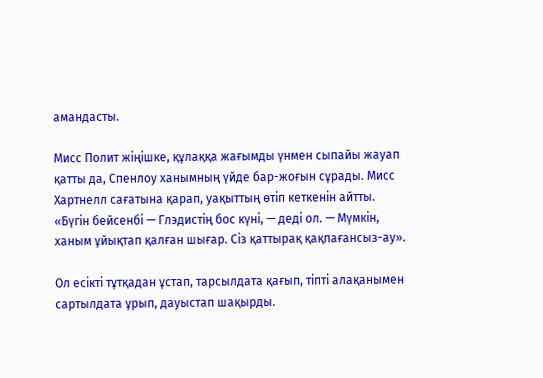амандасты.

Мисс Полит жіңішке, құлаққа жағымды үнмен сыпайы жауап қатты да, Спенлоу ханымның үйде бар-жоғын сұрады. Мисс Хартнелл сағатына қарап, уақыттың өтіп кеткенін айтты. «Бүгін бейсенбі — Глэдистің бос күні, — деді ол. — Мүмкін, ханым ұйықтап қалған шығар. Сіз қаттырақ қақпағансыз-ау».

Ол есікті тұтқадан ұстап, тарсылдата қағып, тіпті алақанымен сартылдата ұрып, дауыстап шақырды.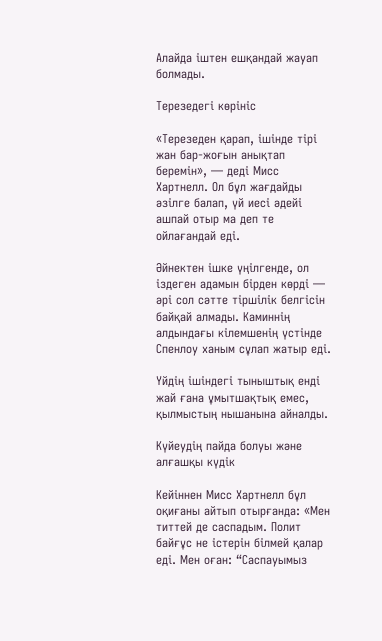Алайда іштен ешқандай жауап болмады.

Терезедегі көрініс

«Терезеден қарап, ішінде тірі жан бар-жоғын анықтап беремін», — деді Мисс Хартнелл. Ол бұл жағдайды әзілге балап, үй иесі әдейі ашпай отыр ма деп те ойлағандай еді.

Әйнектен ішке үңілгенде, ол іздеген адамын бірден көрді — әрі сол сәтте тіршілік белгісін байқай алмады. Каминнің алдындағы кілемшенің үстінде Спенлоу ханым сұлап жатыр еді.

Үйдің ішіндегі тыныштық енді жай ғана ұмытшақтық емес, қылмыстың нышанына айналды.

Күйеудің пайда болуы және алғашқы күдік

Кейіннен Мисс Хартнелл бұл оқиғаны айтып отырғанда: «Мен титтей де саспадым. Полит байғұс не істерін білмей қалар еді. Мен оған: “Саспауымыз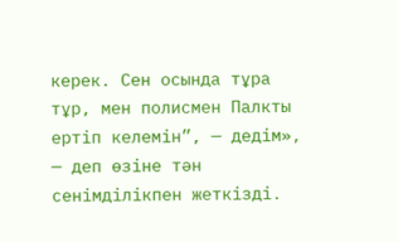керек. Сен осында тұра тұр, мен полисмен Палкты ертіп келемін”, — дедім», — деп өзіне тән сенімділікпен жеткізді.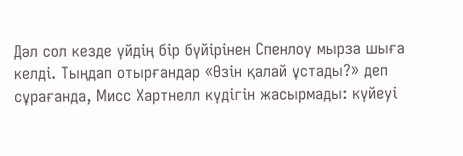Дәл сол кезде үйдің бір бүйірінен Спенлоу мырза шыға келді. Тыңдап отырғандар «Өзін қалай ұстады?» деп сұрағанда, Мисс Хартнелл күдігін жасырмады: күйеуі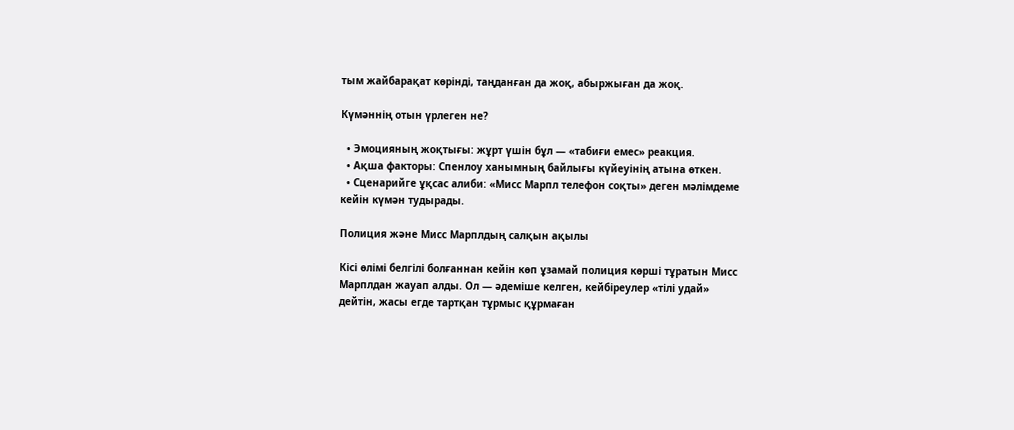тым жайбарақат көрінді, таңданған да жоқ, абыржыған да жоқ.

Күмәннің отын үрлеген не?

  • Эмоцияның жоқтығы: жұрт үшін бұл — «табиғи емес» реакция.
  • Ақша факторы: Спенлоу ханымның байлығы күйеуінің атына өткен.
  • Сценарийге ұқсас алиби: «Мисс Марпл телефон соқты» деген мәлімдеме кейін күмән тудырады.

Полиция және Мисс Марплдың салқын ақылы

Кісі өлімі белгілі болғаннан кейін көп ұзамай полиция көрші тұратын Мисс Марплдан жауап алды. Ол — әдеміше келген, кейбіреулер «тілі удай» дейтін, жасы егде тартқан тұрмыс құрмаған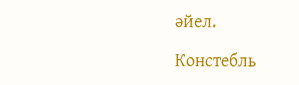әйел.

Констебль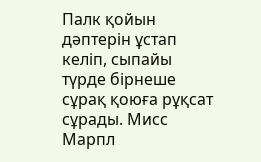Палк қойын дәптерін ұстап келіп, сыпайы түрде бірнеше сұрақ қоюға рұқсат сұрады. Мисс Марпл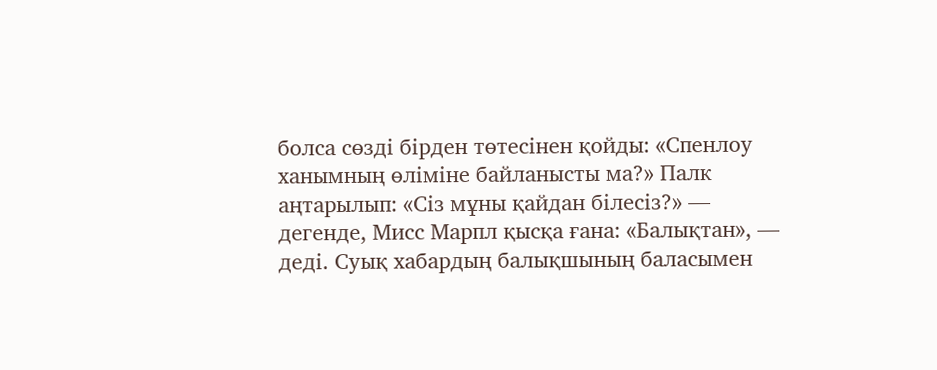болса сөзді бірден төтесінен қойды: «Спенлоу ханымның өліміне байланысты ма?» Палк аңтарылып: «Сіз мұны қайдан білесіз?» — дегенде, Мисс Марпл қысқа ғана: «Балықтан», — деді. Суық хабардың балықшының баласымен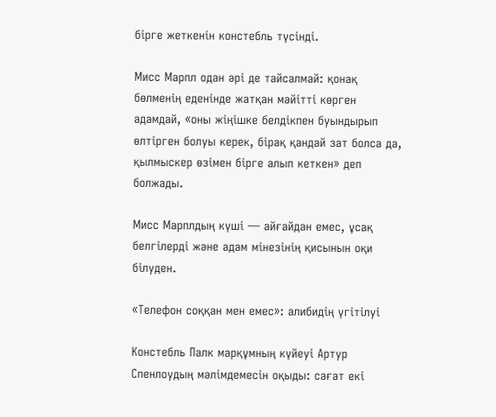бірге жеткенін констебль түсінді.

Мисс Марпл одан әрі де тайсалмай: қонақ бөлменің еденінде жатқан мәйітті көрген адамдай, «оны жіңішке белдікпен буындырып өлтірген болуы керек, бірақ қандай зат болса да, қылмыскер өзімен бірге алып кеткен» деп болжады.

Мисс Марплдың күші — айғайдан емес, ұсақ белгілерді және адам мінезінің қисынын оқи білуден.

«Телефон соққан мен емес»: алибидің үгітілуі

Констебль Палк марқұмның күйеуі Артур Спенлоудың мәлімдемесін оқыды: сағат екі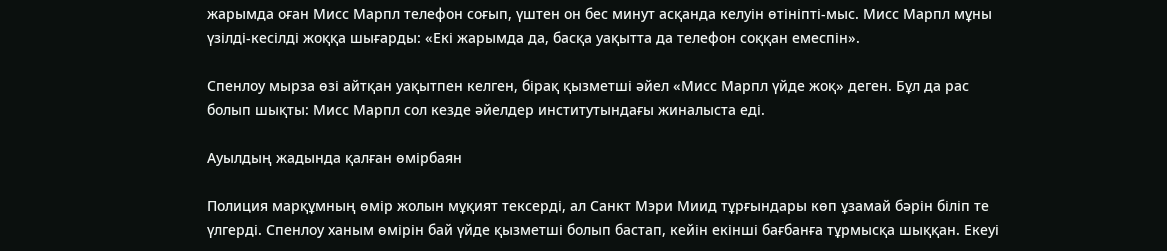жарымда оған Мисс Марпл телефон соғып, үштен он бес минут асқанда келуін өтініпті-мыс. Мисс Марпл мұны үзілді-кесілді жоққа шығарды: «Екі жарымда да, басқа уақытта да телефон соққан емеспін».

Спенлоу мырза өзі айтқан уақытпен келген, бірақ қызметші әйел «Мисс Марпл үйде жоқ» деген. Бұл да рас болып шықты: Мисс Марпл сол кезде әйелдер институтындағы жиналыста еді.

Ауылдың жадында қалған өмірбаян

Полиция марқұмның өмір жолын мұқият тексерді, ал Санкт Мэри Миид тұрғындары көп ұзамай бәрін біліп те үлгерді. Спенлоу ханым өмірін бай үйде қызметші болып бастап, кейін екінші бағбанға тұрмысқа шыққан. Екеуі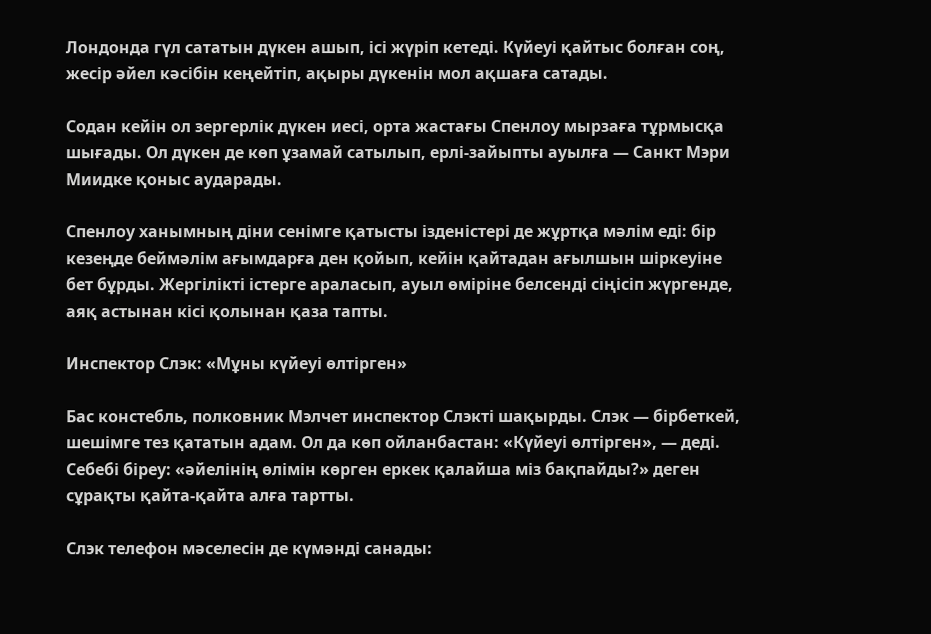Лондонда гүл сататын дүкен ашып, ісі жүріп кетеді. Күйеуі қайтыс болған соң, жесір әйел кәсібін кеңейтіп, ақыры дүкенін мол ақшаға сатады.

Содан кейін ол зергерлік дүкен иесі, орта жастағы Спенлоу мырзаға тұрмысқа шығады. Ол дүкен де көп ұзамай сатылып, ерлі-зайыпты ауылға — Санкт Мэри Миидке қоныс аударады.

Спенлоу ханымның діни сенімге қатысты ізденістері де жұртқа мәлім еді: бір кезеңде беймәлім ағымдарға ден қойып, кейін қайтадан ағылшын шіркеуіне бет бұрды. Жергілікті істерге араласып, ауыл өміріне белсенді сіңісіп жүргенде, аяқ астынан кісі қолынан қаза тапты.

Инспектор Слэк: «Мұны күйеуі өлтірген»

Бас констебль, полковник Мэлчет инспектор Слэкті шақырды. Слэк — бірбеткей, шешімге тез қататын адам. Ол да көп ойланбастан: «Күйеуі өлтірген», — деді. Себебі біреу: «әйелінің өлімін көрген еркек қалайша міз бақпайды?» деген сұрақты қайта-қайта алға тартты.

Слэк телефон мәселесін де күмәнді санады: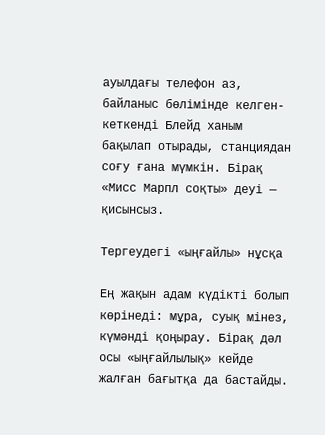ауылдағы телефон аз, байланыс бөлімінде келген-кеткенді Блейд ханым бақылап отырады, станциядан соғу ғана мүмкін. Бірақ «Мисс Марпл соқты» деуі — қисынсыз.

Тергеудегі «ыңғайлы» нұсқа

Ең жақын адам күдікті болып көрінеді: мұра, суық мінез, күмәнді қоңырау. Бірақ дәл осы «ыңғайлылық» кейде жалған бағытқа да бастайды.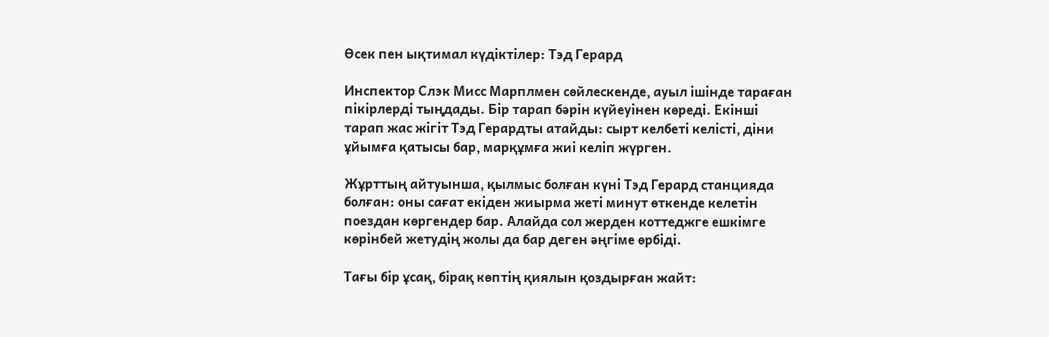Өсек пен ықтимал күдіктілер: Тэд Герард

Инспектор Слэк Мисс Марплмен сөйлескенде, ауыл ішінде тараған пікірлерді тыңдады. Бір тарап бәрін күйеуінен көреді. Екінші тарап жас жігіт Тэд Герардты атайды: сырт келбеті келісті, діни ұйымға қатысы бар, марқұмға жиі келіп жүрген.

Жұрттың айтуынша, қылмыс болған күні Тэд Герард станцияда болған: оны сағат екіден жиырма жеті минут өткенде келетін поездан көргендер бар. Алайда сол жерден коттеджге ешкімге көрінбей жетудің жолы да бар деген әңгіме өрбіді.

Тағы бір ұсақ, бірақ көптің қиялын қоздырған жайт: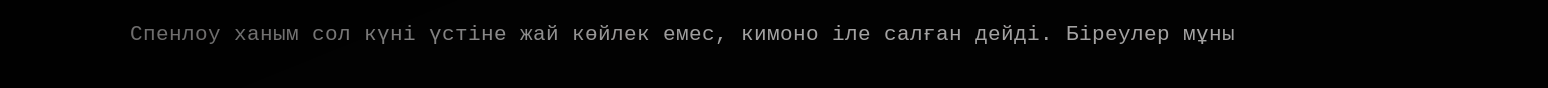Спенлоу ханым сол күні үстіне жай көйлек емес, кимоно іле салған дейді. Біреулер мұны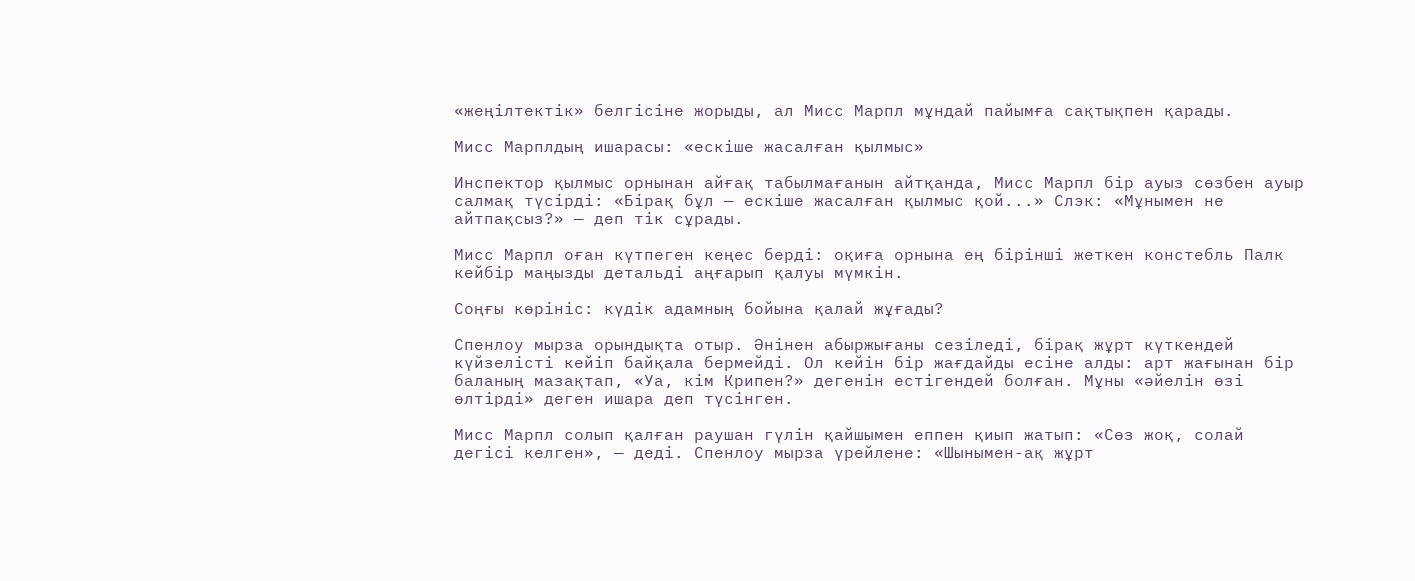«жеңілтектік» белгісіне жорыды, ал Мисс Марпл мұндай пайымға сақтықпен қарады.

Мисс Марплдың ишарасы: «ескіше жасалған қылмыс»

Инспектор қылмыс орнынан айғақ табылмағанын айтқанда, Мисс Марпл бір ауыз сөзбен ауыр салмақ түсірді: «Бірақ бұл — ескіше жасалған қылмыс қой...» Слэк: «Мұнымен не айтпақсыз?» — деп тік сұрады.

Мисс Марпл оған күтпеген кеңес берді: оқиға орнына ең бірінші жеткен констебль Палк кейбір маңызды детальді аңғарып қалуы мүмкін.

Соңғы көрініс: күдік адамның бойына қалай жұғады?

Спенлоу мырза орындықта отыр. Әнінен абыржығаны сезіледі, бірақ жұрт күткендей күйзелісті кейіп байқала бермейді. Ол кейін бір жағдайды есіне алды: арт жағынан бір баланың мазақтап, «Уа, кім Крипен?» дегенін естігендей болған. Мұны «әйелін өзі өлтірді» деген ишара деп түсінген.

Мисс Марпл солып қалған раушан гүлін қайшымен еппен қиып жатып: «Сөз жоқ, солай дегісі келген», — деді. Спенлоу мырза үрейлене: «Шынымен-ақ жұрт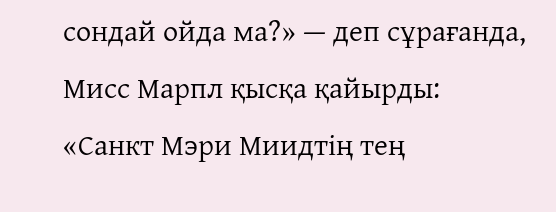сондай ойда ма?» — деп сұрағанда, Мисс Марпл қысқа қайырды: «Санкт Мэри Миидтің тең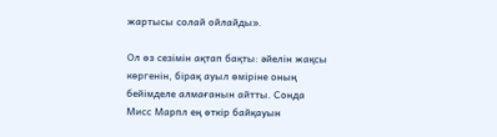жартысы солай ойлайды».

Ол өз сезімін ақтап бақты: әйелін жақсы көргенін, бірақ ауыл өміріне оның бейімделе алмағанын айтты. Сонда Мисс Марпл ең өткір байқауын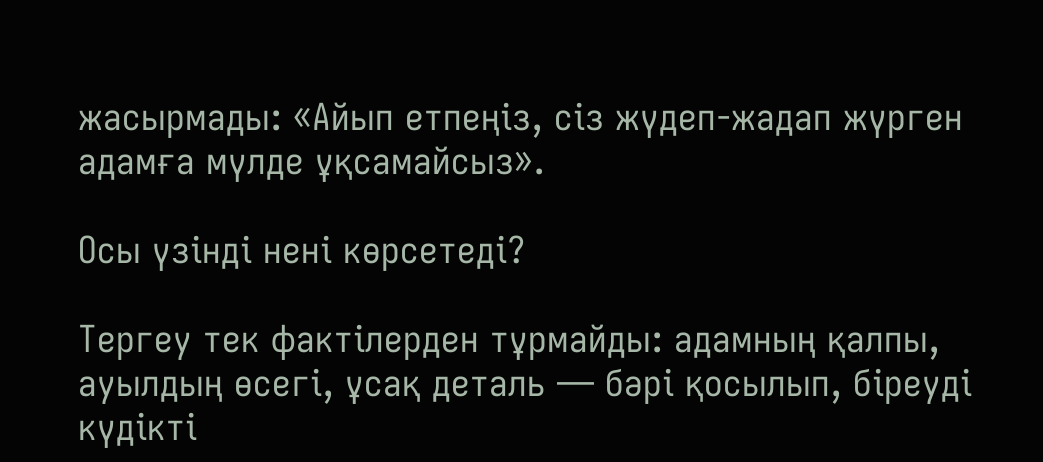жасырмады: «Айып етпеңіз, сіз жүдеп-жадап жүрген адамға мүлде ұқсамайсыз».

Осы үзінді нені көрсетеді?

Тергеу тек фактілерден тұрмайды: адамның қалпы, ауылдың өсегі, ұсақ деталь — бәрі қосылып, біреуді күдікті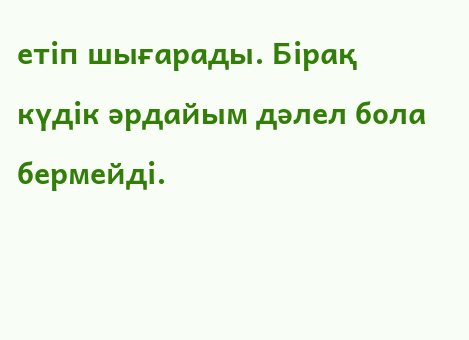етіп шығарады. Бірақ күдік әрдайым дәлел бола бермейді.